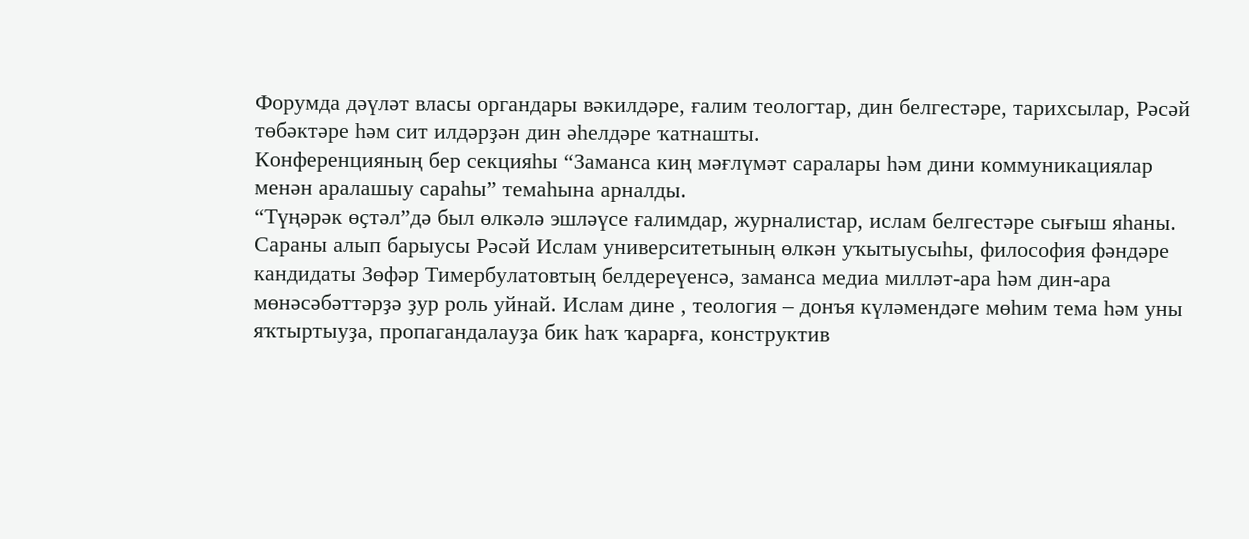Форумда дәүләт власы органдары вәкилдәре, ғалим теологтар, дин белгестәре, тарихсылар, Рәсәй төбәктәре һәм сит илдәрҙән дин әһелдәре ҡатнашты.
Конференцияның бер секцияһы “Заманса киң мәғлүмәт саралары һәм дини коммуникациялар менән аралашыу сараһы” темаһына арналды.
“Түңәрәк өҫтәл”дә был өлкәлә эшләүсе ғалимдар, журналистар, ислам белгестәре сығыш яһаны.
Сараны алып барыусы Рәсәй Ислам университетының өлкән уҡытыусыһы, философия фәндәре кандидаты Зөфәр Тимербулатовтың белдереүенсә, заманса медиа милләт-ара һәм дин-ара мөнәсәбәттәрҙә ҙур роль уйнай. Ислам дине , теология – донъя күләмендәге мөһим тема һәм уны яҡтыртыуҙа, пропагандалауҙа бик һаҡ ҡарарға, конструктив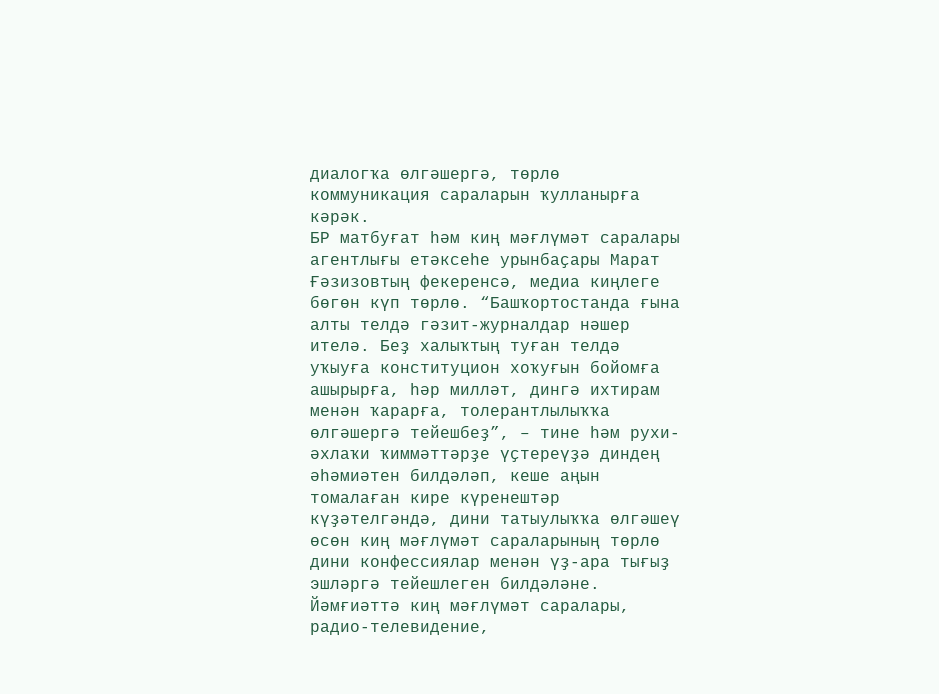диалогҡа өлгәшергә, төрлө коммуникация сараларын ҡулланырға кәрәк.
БР матбуғат һәм киң мәғлүмәт саралары агентлығы етәксеһе урынбаҫары Марат Ғәзизовтың фекеренсә, медиа киңлеге бөгөн күп төрлө. “Башҡортостанда ғына алты телдә гәзит-журналдар нәшер ителә. Беҙ халыҡтың туған телдә уҡыуға конституцион хоҡуғын бойомға ашырырға, һәр милләт, дингә ихтирам менән ҡарарға, толерантлылыҡҡа өлгәшергә тейешбеҙ”, – тине һәм рухи-әхлаҡи ҡиммәттәрҙе үҫтереүҙә диндең әһәмиәтен билдәләп, кеше аңын томалаған кире күренештәр күҙәтелгәндә, дини татыулыҡҡа өлгәшеү өсөн киң мәғлүмәт сараларының төрлө дини конфессиялар менән үҙ-ара тығыҙ эшләргә тейешлеген билдәләне.
Йәмғиәттә киң мәғлүмәт саралары, радио-телевидение,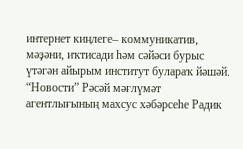интернет киңлеге– коммуникатив, мәҙәни, иҡтисади һәм сәйәси бурыс үтәгән айырым институт булараҡ йәшәй.
“Новости” Рәсәй мәғлүмәт агентлығының махсус хәбәрсеһе Радик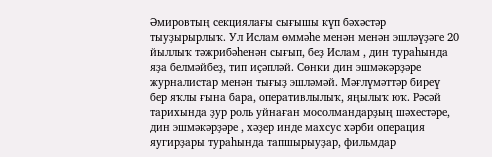Әмировтың секциялағы сығышы күп бәхәстәр тыуҙырырлыҡ. Ул Ислам өммәһе менән менән эшләүҙәге 20 йыллыҡ тәжрибәһенән сығып, беҙ Ислам , дин тураһында яҙа белмәйбеҙ, тип иҫәпләй. Сөнки дин эшмәкәрҙәре журналистар менән тығыҙ эшләмәй. Мәғлүмәттәр биреү бер яҡлы ғына бара, оперативлылыҡ, яңылыҡ юҡ. Рәсәй тарихында ҙур роль уйнаған мосолмандарҙың шәхестәре, дин эшмәкәрҙәре , хәҙер инде махсус хәрби операция яугирҙары тураһында тапшырыуҙар, фильмдар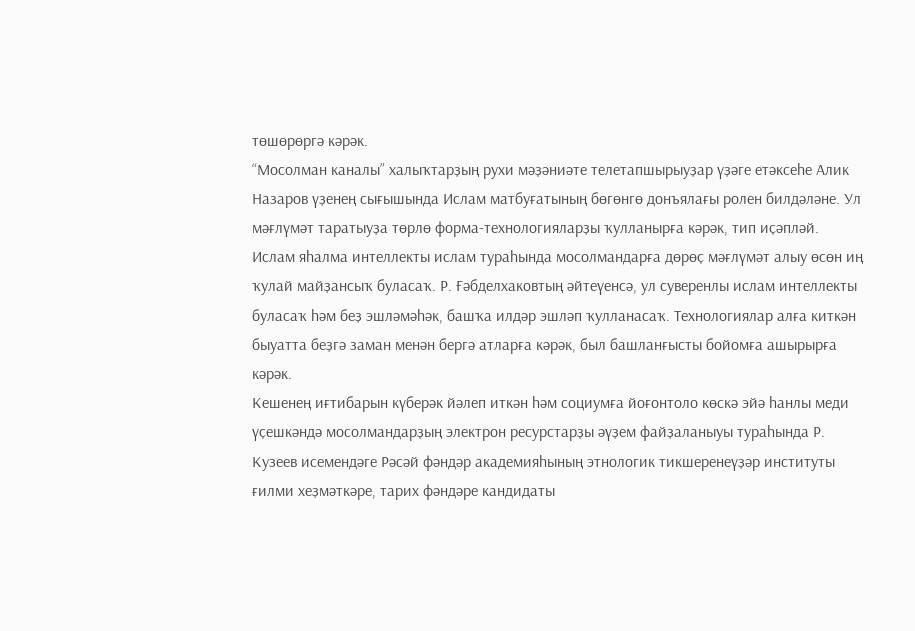төшөрөргә кәрәк.
“Мосолман каналы” халыҡтарҙың рухи мәҙәниәте телетапшырыуҙар үҙәге етәксеһе Алик Назаров үҙенең сығышында Ислам матбуғатының бөгөнгө донъялағы ролен билдәләне. Ул мәғлүмәт таратыуҙа төрлө форма-технологияларҙы ҡулланырға кәрәк, тип иҫәпләй.
Ислам яһалма интеллекты ислам тураһында мосолмандарға дөрөҫ мәғлүмәт алыу өсөн иң ҡулай майҙансыҡ буласаҡ. Р. Ғәбделхаковтың әйтеүенсә, ул суверенлы ислам интеллекты буласаҡ һәм беҙ эшләмәһәк, башҡа илдәр эшләп ҡулланасаҡ. Технологиялар алға киткән быуатта беҙгә заман менән бергә атларға кәрәк, был башланғысты бойомға ашырырға кәрәк.
Кешенең иғтибарын күберәк йәлеп иткән һәм социумға йоғонтоло көскә эйә һанлы меди үҫешкәндә мосолмандарҙың электрон ресурстарҙы әүҙем файҙаланыуы тураһында Р. Кузеев исемендәге Рәсәй фәндәр академияһының этнологик тикшеренеүҙәр институты ғилми хеҙмәткәре, тарих фәндәре кандидаты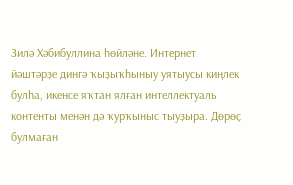Зилә Хәбибуллина һөйләне. Интернет йәштәрҙе дингә ҡыҙыҡһыныу уятыусы киңлек булһа, икенсе яҡтан ялған интеллектуаль контенты менән дә ҡурҡыныс тыуҙыра. Дөрөҫ булмаған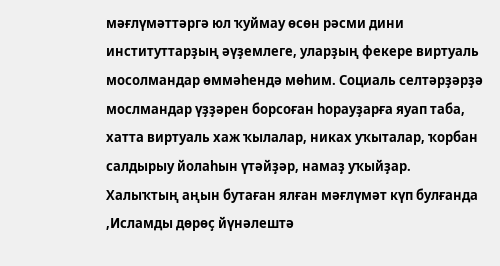мәғлүмәттәргә юл ҡуймау өсөн рәсми дини институттарҙың әүҙемлеге, уларҙың фекере виртуаль мосолмандар өммәһендә мөһим. Социаль селтәрҙәрҙә мослмандар үҙҙәрен борсоған һорауҙарға яуап таба, хатта виртуаль хаж ҡылалар, никах уҡыталар, ҡорбан салдырыу йолаһын үтәйҙәр, намаҙ уҡыйҙар.
Халыҡтың аңын бутаған ялған мәғлүмәт күп булғанда ,Исламды дөрөҫ йүнәлештә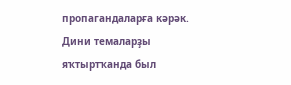пропагандаларға кәрәк. Дини темаларҙы яҡтыртҡанда был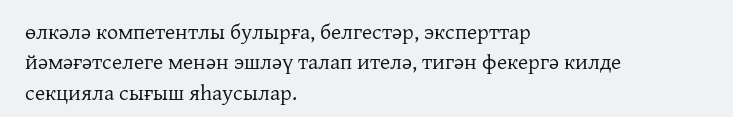өлкәлә компетентлы булырға, белгестәр, эксперттар йәмәғәтселеге менән эшләү талап ителә, тигән фекергә килде секцияла сығыш яһаусылар.